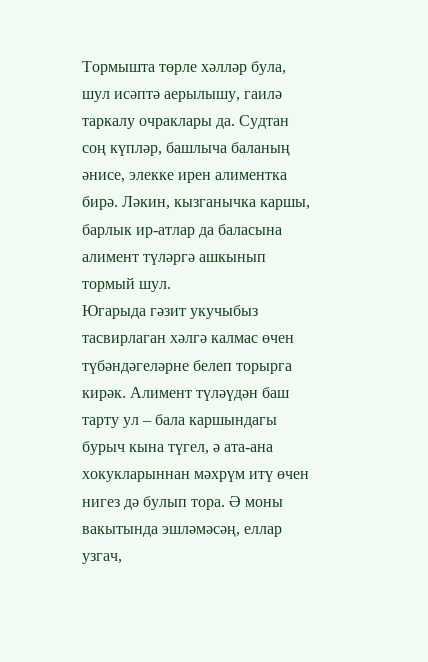Тормышта төрле хәлләр була, шул исәптә аерылышу, гаилә таркалу очраклары да. Судтан соң күпләр, башлыча баланың әнисе, элекке ирен алиментка бирә. Ләкин, кызганычка каршы, барлык ир-атлар да баласына алимент түләргә ашкынып тормый шул.
Югарыда гәзит укучыбыз тасвирлаган хәлгә калмас өчен түбәндәгеләрне белеп торырга кирәк. Алимент түләүдән баш тарту ул – бала каршындагы бурыч кына түгел, ә ата-ана хокукларыннан мәхрүм итү өчен нигез дә булып тора. Ә моны вакытында эшләмәсәң, еллар узгач,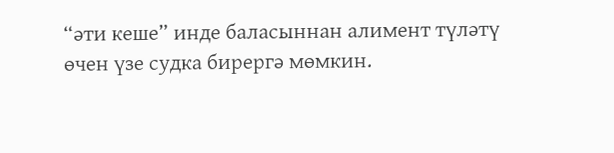“әти кеше” инде баласыннан алимент түләтү өчен үзе судка бирергә мөмкин.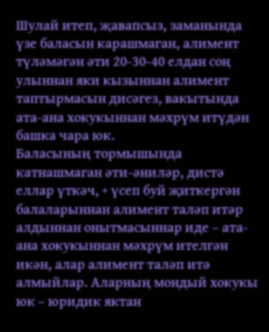Шулай итеп, җавапсыз, заманында үзе баласын карашмаган, алимент түләмәгән әти 20-30-40 елдан соң улыннан яки кызыннан алимент таптырмасын дисәгез, вакытында ата-ана хокукыннан мәхрүм итүдән башка чара юк.
Баласының тормышында катнашмаган әти-әниләр, дистә еллар үткәч, + үсеп буй җиткергән балаларыннан алимент таләп итәр алдыннан онытмасыннар иде – ата-ана хокукыннан мәхрүм ителгән икән, алар алимент таләп итә алмыйлар. Аларның мондый хокукы юк – юридик яктан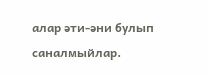алар әти-әни булып саналмыйлар.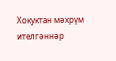Хокуктан мәхрүм ителгәннәр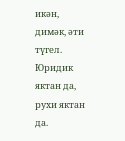икән, димәк, әти түгел. Юридик яктан да, рухи яктан да.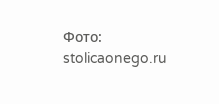Фото: stolicaonego.ru